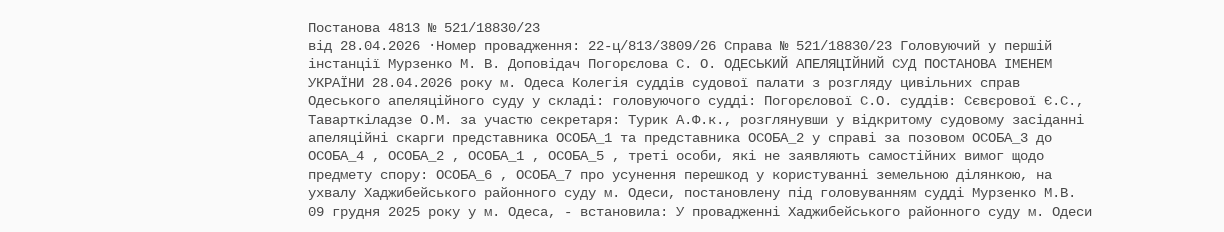Постанова 4813 № 521/18830/23
від 28.04.2026 ·Номер провадження: 22-ц/813/3809/26 Справа № 521/18830/23 Головуючий у першій інстанції Мурзенко М. В. Доповідач Погорєлова С. О. ОДЕСЬКИЙ АПЕЛЯЦІЙНИЙ СУД ПОСТАНОВА ІМЕНЕМ УКРАЇНИ 28.04.2026 року м. Одеса Колегія суддів судової палати з розгляду цивільних справ Одеського апеляційного суду у складі: головуючого судді: Погорєлової С.О. суддів: Сєвєрової Є.С., Таварткіладзе О.М. за участю секретаря: Турик А.Ф.к., розглянувши у відкритому судовому засіданні апеляційні скарги представника ОСОБА_1 та представника ОСОБА_2 у справі за позовом ОСОБА_3 до ОСОБА_4 , ОСОБА_2 , ОСОБА_1 , ОСОБА_5 , треті особи, які не заявляють самостійних вимог щодо предмету спору: ОСОБА_6 , ОСОБА_7 про усунення перешкод у користуванні земельною ділянкою, на ухвалу Хаджибейського районного суду м. Одеси, постановлену під головуванням судді Мурзенко М.В. 09 грудня 2025 року у м. Одеса, - встановила: У провадженні Хаджибейського районного суду м. Одеси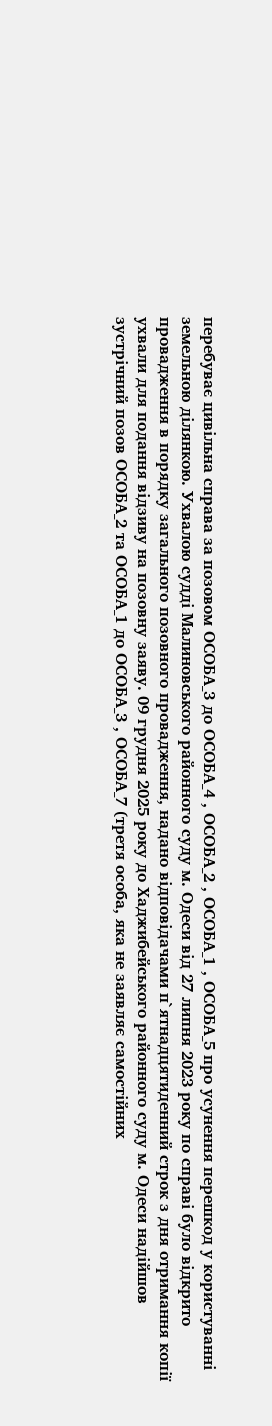перебуває цивільна справа за позовом ОСОБА_3 до ОСОБА_4 , ОСОБА_2 , ОСОБА_1 , ОСОБА_5 про усунення перешкод у користуванні земельною ділянкою. Ухвалою судді Малиновського районного суду м. Одеси від 27 липня 2023 року по справі було відкрито провадження в порядку загального позовного провадження, надано відповідачами п`ятнадцятиденний строк з дня отримання копії ухвали для подання відзиву на позовну заяву. 09 грудня 2025 року до Хаджибейського районного суду м. Одеси надійшов зустрічний позов ОСОБА_2 та ОСОБА_1 до ОСОБА_3 , ОСОБА_7 (третя особа, яка не заявляє самостійних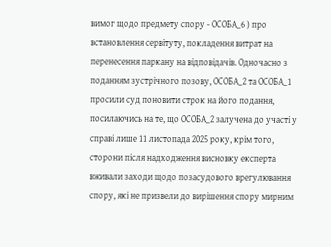вимог щодо предмету спору - ОСОБА_6 ) про встановлення сервітуту, покладення витрат на перенесення паркану на відповідачів. Одночасно з поданням зустрічного позову, ОСОБА_2 та ОСОБА_1 просили суд поновити строк на його подання, посилаючись на те, що ОСОБА_2 залучена до участі у справі лише 11 листопада 2025 року, крім того, сторони після надходження висновку експерта вживали заходи щодо позасудового врегулювання спору, які не призвели до вирішення спору мирним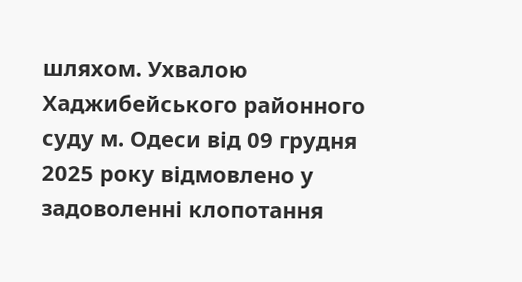шляхом. Ухвалою Хаджибейського районного суду м. Одеси від 09 грудня 2025 року відмовлено у задоволенні клопотання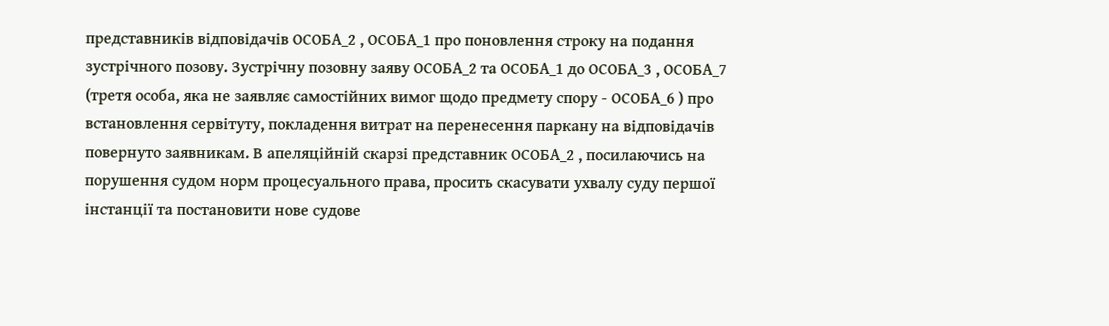представників відповідачів ОСОБА_2 , ОСОБА_1 про поновлення строку на подання зустрічного позову. Зустрічну позовну заяву ОСОБА_2 та ОСОБА_1 до ОСОБА_3 , ОСОБА_7 (третя особа, яка не заявляє самостійних вимог щодо предмету спору - ОСОБА_6 ) про встановлення сервітуту, покладення витрат на перенесення паркану на відповідачів повернуто заявникам. В апеляційній скарзі представник ОСОБА_2 , посилаючись на порушення судом норм процесуального права, просить скасувати ухвалу суду першої інстанції та постановити нове судове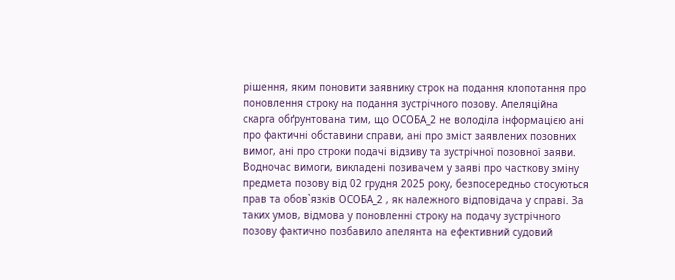рішення, яким поновити заявнику строк на подання клопотання про поновлення строку на подання зустрічного позову. Апеляційна скарга обґрунтована тим, що ОСОБА_2 не володіла інформацією ані про фактичні обставини справи, ані про зміст заявлених позовних вимог, ані про строки подачі відзиву та зустрічної позовної заяви. Водночас вимоги, викладені позивачем у заяві про часткову зміну предмета позову від 02 грудня 2025 року, безпосередньо стосуються прав та обов`язків ОСОБА_2 , як належного відповідача у справі. За таких умов, відмова у поновленні строку на подачу зустрічного позову фактично позбавило апелянта на ефективний судовий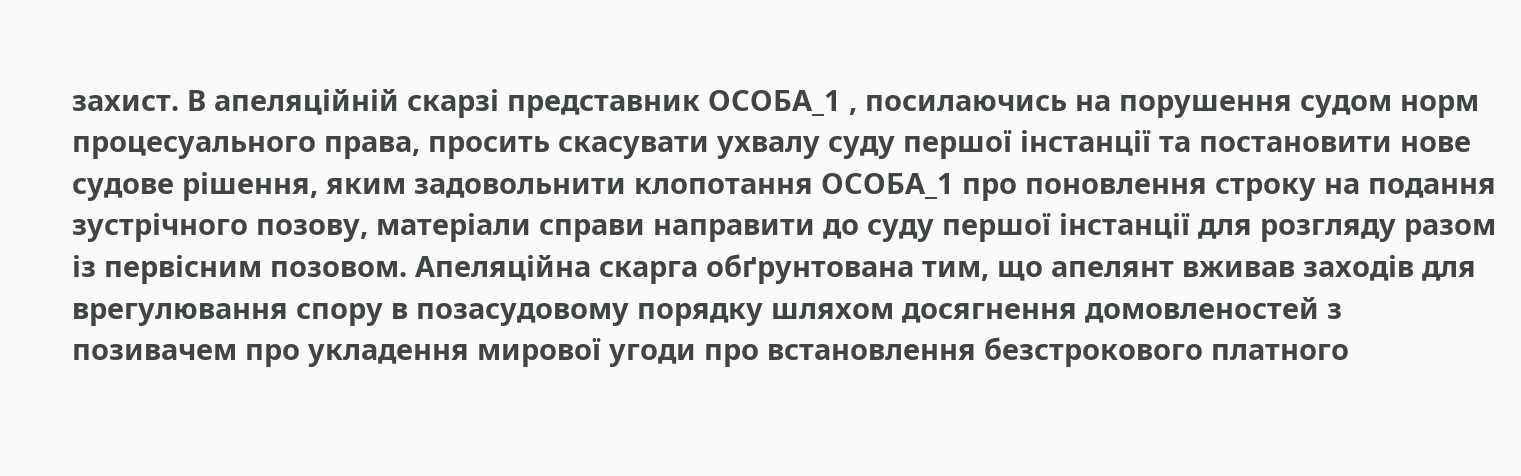захист. В апеляційній скарзі представник ОСОБА_1 , посилаючись на порушення судом норм процесуального права, просить скасувати ухвалу суду першої інстанції та постановити нове судове рішення, яким задовольнити клопотання ОСОБА_1 про поновлення строку на подання зустрічного позову, матеріали справи направити до суду першої інстанції для розгляду разом із первісним позовом. Апеляційна скарга обґрунтована тим, що апелянт вживав заходів для врегулювання спору в позасудовому порядку шляхом досягнення домовленостей з позивачем про укладення мирової угоди про встановлення безстрокового платного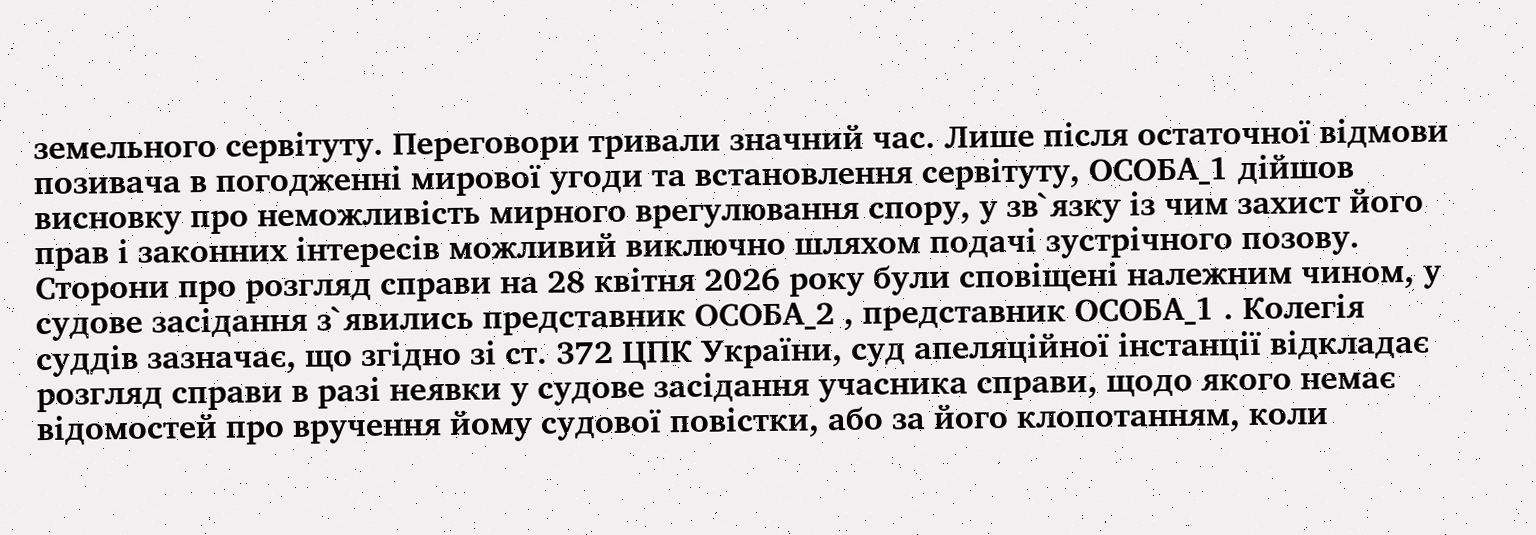земельного сервітуту. Переговори тривали значний час. Лише після остаточної відмови позивача в погодженні мирової угоди та встановлення сервітуту, ОСОБА_1 дійшов висновку про неможливість мирного врегулювання спору, у зв`язку із чим захист його прав і законних інтересів можливий виключно шляхом подачі зустрічного позову. Сторони про розгляд справи на 28 квітня 2026 року були сповіщені належним чином, у судове засідання з`явились представник ОСОБА_2 , представник ОСОБА_1 . Колегія суддів зазначає, що згідно зі ст. 372 ЦПК України, суд апеляційної інстанції відкладає розгляд справи в разі неявки у судове засідання учасника справи, щодо якого немає відомостей про вручення йому судової повістки, або за його клопотанням, коли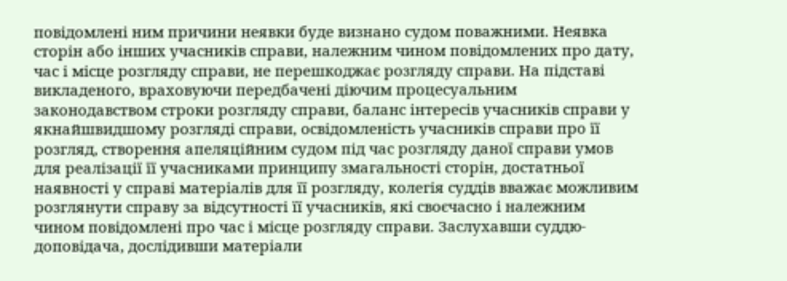повідомлені ним причини неявки буде визнано судом поважними. Неявка сторін або інших учасників справи, належним чином повідомлених про дату, час і місце розгляду справи, не перешкоджає розгляду справи. На підставі викладеного, враховуючи передбачені діючим процесуальним законодавством строки розгляду справи, баланс інтересів учасників справи у якнайшвидшому розгляді справи, освідомленість учасників справи про її розгляд, створення апеляційним судом під час розгляду даної справи умов для реалізації її учасниками принципу змагальності сторін, достатньої наявності у справі матеріалів для її розгляду, колегія суддів вважає можливим розглянути справу за відсутності її учасників, які своєчасно і належним чином повідомлені про час і місце розгляду справи. Заслухавши суддю-доповідача, дослідивши матеріали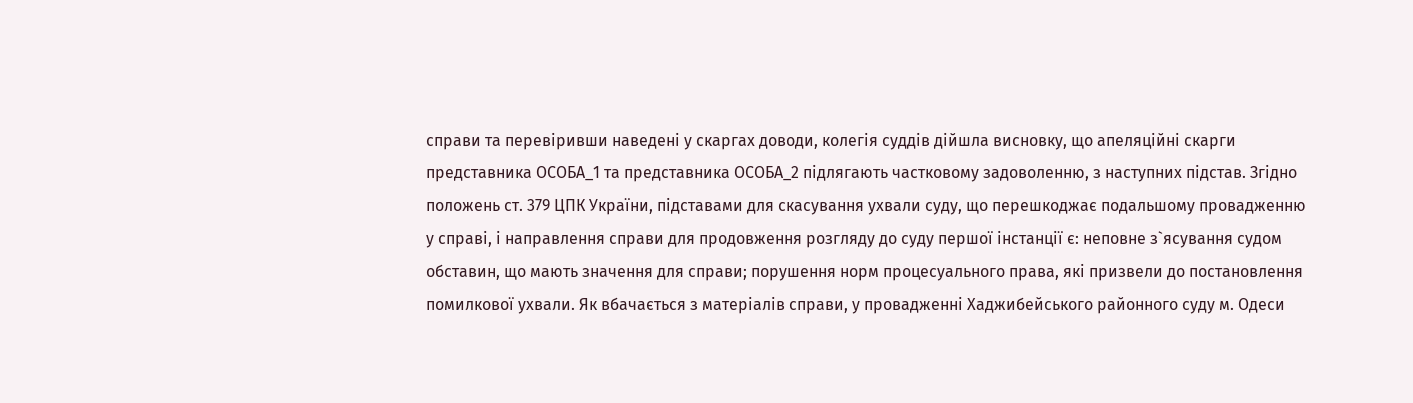справи та перевіривши наведені у скаргах доводи, колегія суддів дійшла висновку, що апеляційні скарги представника ОСОБА_1 та представника ОСОБА_2 підлягають частковому задоволенню, з наступних підстав. Згідно положень ст. 379 ЦПК України, підставами для скасування ухвали суду, що перешкоджає подальшому провадженню у справі, і направлення справи для продовження розгляду до суду першої інстанції є: неповне з`ясування судом обставин, що мають значення для справи; порушення норм процесуального права, які призвели до постановлення помилкової ухвали. Як вбачається з матеріалів справи, у провадженні Хаджибейського районного суду м. Одеси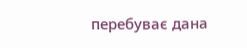перебуває дана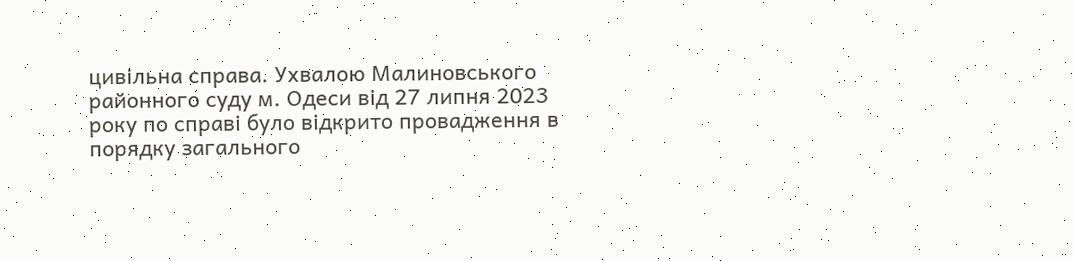цивільна справа. Ухвалою Малиновського районного суду м. Одеси від 27 липня 2023 року по справі було відкрито провадження в порядку загального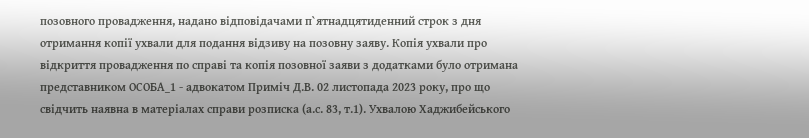позовного провадження, надано відповідачами п`ятнадцятиденний строк з дня отримання копії ухвали для подання відзиву на позовну заяву. Копія ухвали про відкриття провадження по справі та копія позовної заяви з додатками було отримана представником ОСОБА_1 - адвокатом Приміч Д.В. 02 листопада 2023 року, про що свідчить наявна в матеріалах справи розписка (а.с. 83, т.1). Ухвалою Хаджибейського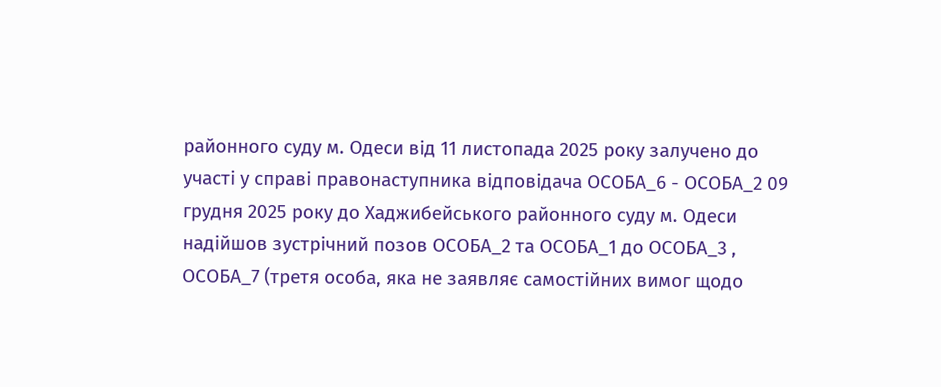районного суду м. Одеси від 11 листопада 2025 року залучено до участі у справі правонаступника відповідача ОСОБА_6 - ОСОБА_2 09 грудня 2025 року до Хаджибейського районного суду м. Одеси надійшов зустрічний позов ОСОБА_2 та ОСОБА_1 до ОСОБА_3 , ОСОБА_7 (третя особа, яка не заявляє самостійних вимог щодо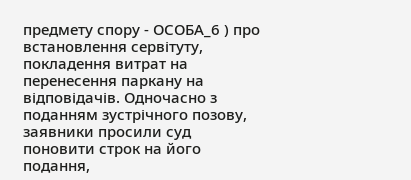предмету спору - ОСОБА_6 ) про встановлення сервітуту, покладення витрат на перенесення паркану на відповідачів. Одночасно з поданням зустрічного позову, заявники просили суд поновити строк на його подання,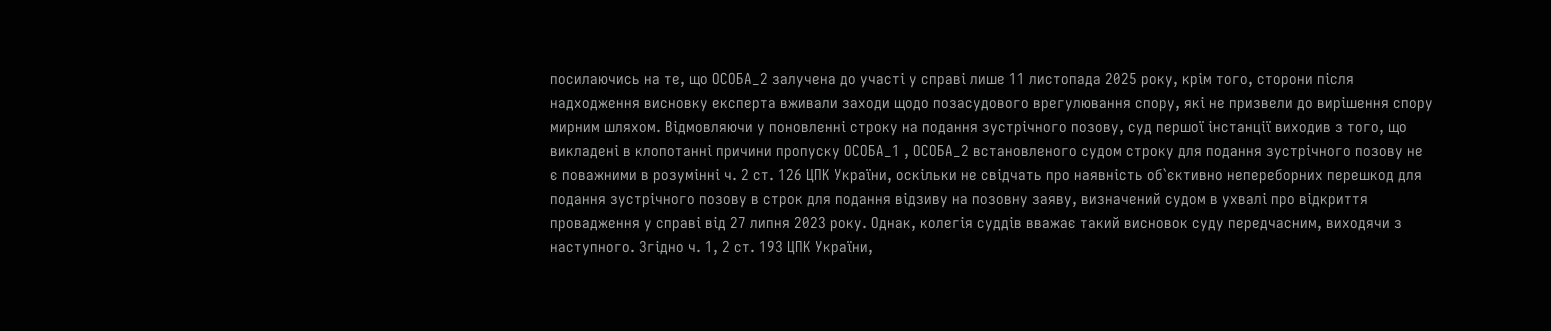посилаючись на те, що ОСОБА_2 залучена до участі у справі лише 11 листопада 2025 року, крім того, сторони після надходження висновку експерта вживали заходи щодо позасудового врегулювання спору, які не призвели до вирішення спору мирним шляхом. Відмовляючи у поновленні строку на подання зустрічного позову, суд першої інстанції виходив з того, що викладені в клопотанні причини пропуску ОСОБА_1 , ОСОБА_2 встановленого судом строку для подання зустрічного позову не є поважними в розумінні ч. 2 ст. 126 ЦПК України, оскільки не свідчать про наявність об`єктивно непереборних перешкод для подання зустрічного позову в строк для подання відзиву на позовну заяву, визначений судом в ухвалі про відкриття провадження у справі від 27 липня 2023 року. Однак, колегія суддів вважає такий висновок суду передчасним, виходячи з наступного. Згідно ч. 1, 2 ст. 193 ЦПК України,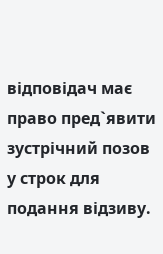відповідач має право пред`явити зустрічний позов у строк для подання відзиву.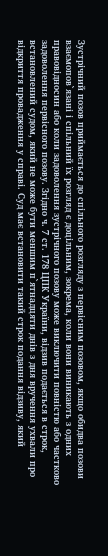Зустрічний позов приймається до спільного розгляду з первісним позовом, якщо обидва позови взаємопов`язані і спільний їх розгляд є доцільним, зокрема, коли вони виникають з одних правовідносин або коли задоволення зустрічного позову може виключити повністю або частково задоволення первісного позову. Згідно ч. 7 ст. 178 ЦПК України, відзив подається в строк, встановлений судом, який не може бути меншим п`ятнадцяти днів з дня вручення ухвали про відкриття провадження у справі. Суд має встановити такий строк подання відзиву, який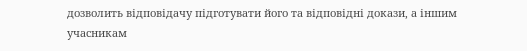дозволить відповідачу підготувати його та відповідні докази, а іншим учасникам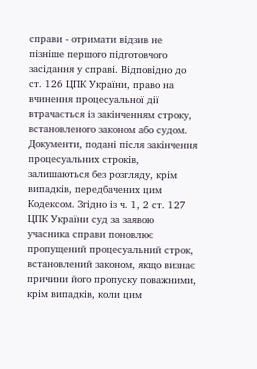справи - отримати відзив не пізніше першого підготовчого засідання у справі. Відповідно до ст. 126 ЦПК України, право на вчинення процесуальної дії втрачається із закінченням строку, встановленого законом або судом. Документи, подані після закінчення процесуальних строків, залишаються без розгляду, крім випадків, передбачених цим Кодексом. Згідно із ч. 1, 2 ст. 127 ЦПК України суд за заявою учасника справи поновлює пропущений процесуальний строк, встановлений законом, якщо визнає причини його пропуску поважними, крім випадків, коли цим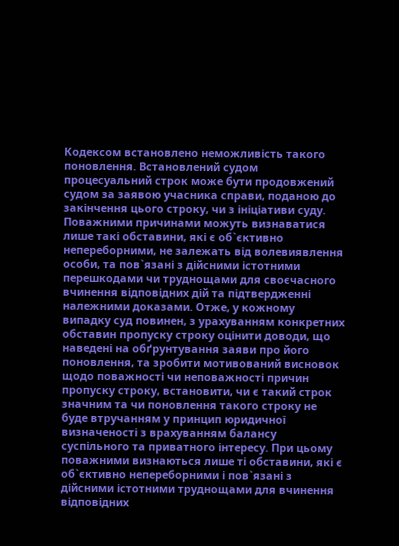Кодексом встановлено неможливість такого поновлення. Встановлений судом процесуальний строк може бути продовжений судом за заявою учасника справи, поданою до закінчення цього строку, чи з ініціативи суду. Поважними причинами можуть визнаватися лише такі обставини, які є об`єктивно непереборними, не залежать від волевиявлення особи, та пов`язані з дійсними істотними перешкодами чи труднощами для своєчасного вчинення відповідних дій та підтвердженні належними доказами. Отже, у кожному випадку суд повинен, з урахуванням конкретних обставин пропуску строку оцінити доводи, що наведені на обґрунтування заяви про його поновлення, та зробити мотивований висновок щодо поважності чи неповажності причин пропуску строку, встановити, чи є такий строк значним та чи поновлення такого строку не буде втручанням у принцип юридичної визначеності з врахуванням балансу суспільного та приватного інтересу. При цьому поважними визнаються лише ті обставини, які є об`єктивно непереборними і пов`язані з дійсними істотними труднощами для вчинення відповідних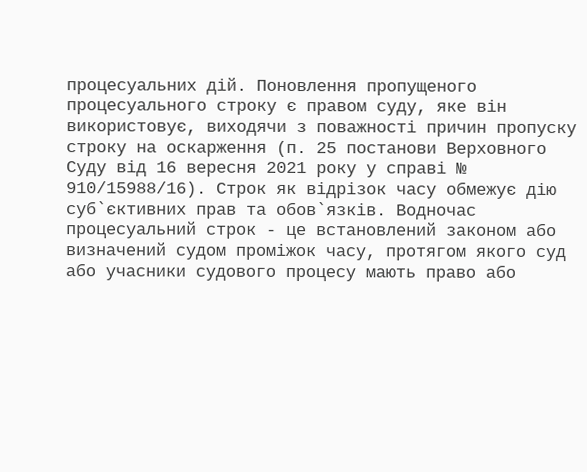процесуальних дій. Поновлення пропущеного процесуального строку є правом суду, яке він використовує, виходячи з поважності причин пропуску строку на оскарження (п. 25 постанови Верховного Суду від 16 вересня 2021 року у справі № 910/15988/16). Строк як відрізок часу обмежує дію суб`єктивних прав та обов`язків. Водночас процесуальний строк - це встановлений законом або визначений судом проміжок часу, протягом якого суд або учасники судового процесу мають право або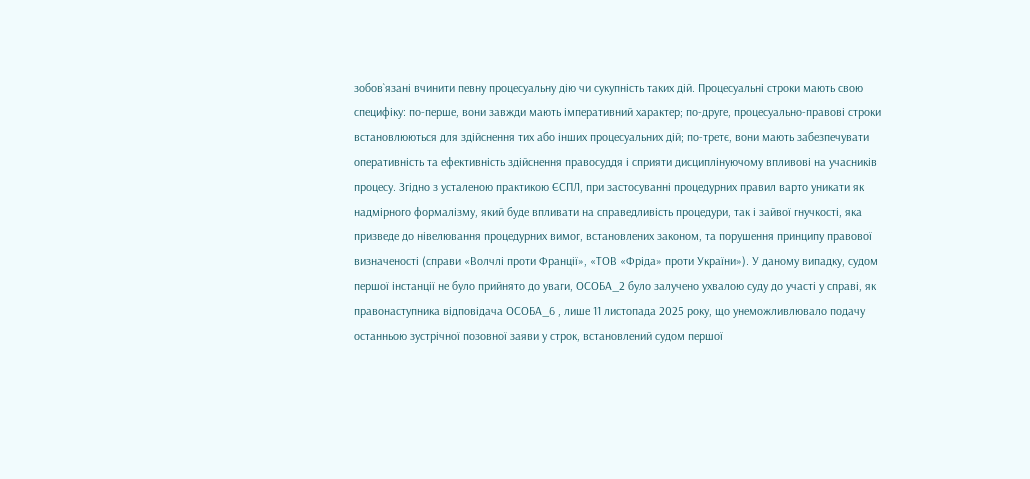зобов`язані вчинити певну процесуальну дію чи сукупність таких дій. Процесуальні строки мають свою специфіку: по-перше, вони завжди мають імперативний характер; по-друге, процесуально-правові строки встановлюються для здійснення тих або інших процесуальних дій; по-третє, вони мають забезпечувати оперативність та ефективність здійснення правосуддя і сприяти дисциплінуючому впливові на учасників процесу. Згідно з усталеною практикою ЄСПЛ, при застосуванні процедурних правил варто уникати як надмірного формалізму, який буде впливати на справедливість процедури, так і зайвої гнучкості, яка призведе до нівелювання процедурних вимог, встановлених законом, та порушення принципу правової визначеності (справи «Волчлі проти Франції», «ТОВ «Фріда» проти України»). У даному випадку, судом першої інстанції не було прийнято до уваги, ОСОБА_2 було залучено ухвалою суду до участі у справі, як правонаступника відповідача ОСОБА_6 , лише 11 листопада 2025 року, що унеможливлювало подачу останньою зустрічної позовної заяви у строк, встановлений судом першої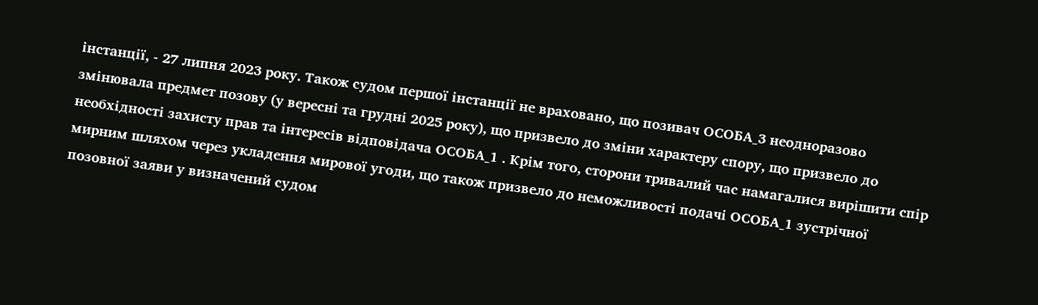інстанції, - 27 липня 2023 року. Також судом першої інстанції не враховано, що позивач ОСОБА_3 неодноразово змінювала предмет позову (у вересні та грудні 2025 року), що призвело до зміни характеру спору, що призвело до необхідності захисту прав та інтересів відповідача ОСОБА_1 . Крім того, сторони тривалий час намагалися вирішити спір мирним шляхом через укладення мирової угоди, що також призвело до неможливості подачі ОСОБА_1 зустрічної позовної заяви у визначений судом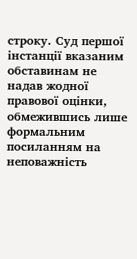строку. Суд першої інстанції вказаним обставинам не надав жодної правової оцінки, обмежившись лише формальним посиланням на неповажність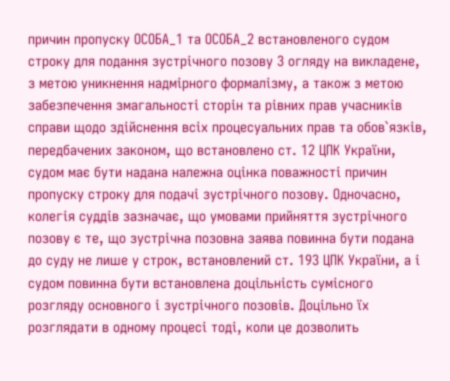причин пропуску ОСОБА_1 та ОСОБА_2 встановленого судом строку для подання зустрічного позову З огляду на викладене, з метою уникнення надмірного формалізму, а також з метою забезпечення змагальності сторін та рівних прав учасників справи щодо здійснення всіх процесуальних прав та обов`язків, передбачених законом, що встановлено ст. 12 ЦПК України, судом має бути надана належна оцінка поважності причин пропуску строку для подачі зустрічного позову. Одночасно, колегія суддів зазначає, що умовами прийняття зустрічного позову є те, що зустрічна позовна заява повинна бути подана до суду не лише у строк, встановлений ст. 193 ЦПК України, а і судом повинна бути встановлена доцільність сумісного розгляду основного і зустрічного позовів. Доцільно їх розглядати в одному процесі тоді, коли це дозволить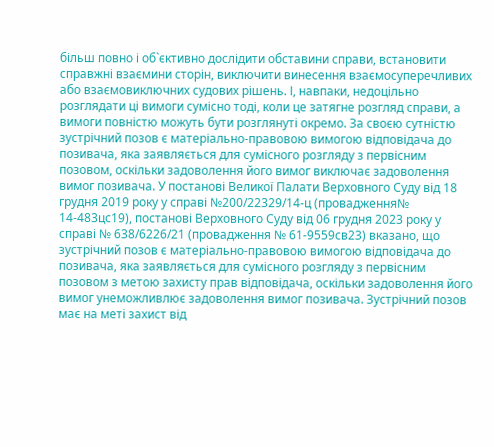більш повно і об`єктивно дослідити обставини справи, встановити справжні взаємини сторін, виключити винесення взаємосуперечливих або взаємовиключних судових рішень. І, навпаки, недоцільно розглядати ці вимоги сумісно тоді, коли це затягне розгляд справи, а вимоги повністю можуть бути розглянуті окремо. За своєю сутністю зустрічний позов є матеріально-правовою вимогою відповідача до позивача, яка заявляється для сумісного розгляду з первісним позовом, оскільки задоволення його вимог виключає задоволення вимог позивача. У постанові Великої Палати Верховного Суду від 18 грудня 2019 року у справі №200/22329/14-ц (провадження№ 14-483цс19), постанові Верховного Суду від 06 грудня 2023 року у справі № 638/6226/21 (провадження № 61-9559св23) вказано, що зустрічний позов є матеріально-правовою вимогою відповідача до позивача, яка заявляється для сумісного розгляду з первісним позовом з метою захисту прав відповідача, оскільки задоволення його вимог унеможливлює задоволення вимог позивача. Зустрічний позов має на меті захист від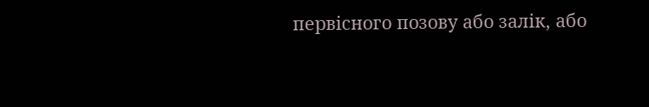первісного позову або залік, або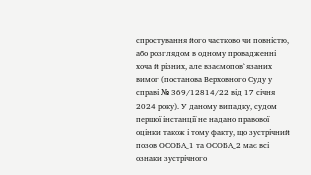спростування його частково чи повністю, або розглядом в одному провадженні хоча й різних, але взаємопов`язаних вимог (постанова Верховного Суду у справі № 369/12814/22 від 17 січня 2024 року). У даному випадку, судом першої інстанції не надано правової оцінки також і тому факту, що зустрічний позов ОСОБА_1 та ОСОБА_2 має всі ознаки зустрічного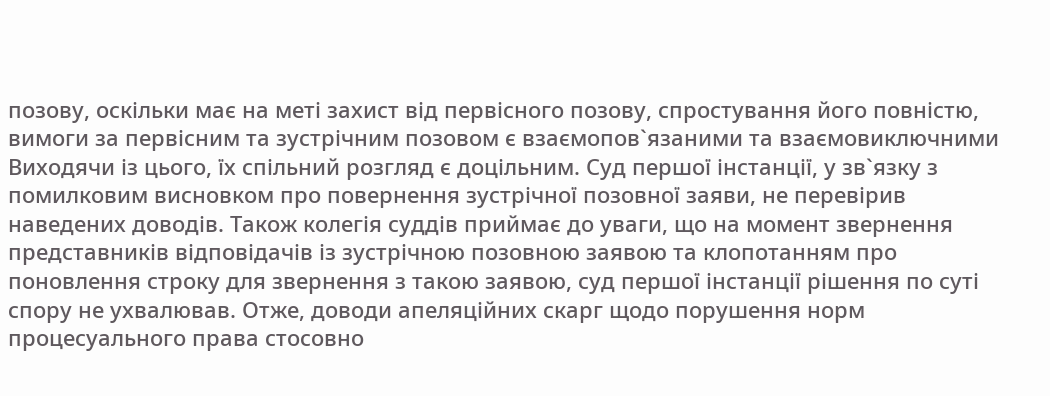позову, оскільки має на меті захист від первісного позову, спростування його повністю, вимоги за первісним та зустрічним позовом є взаємопов`язаними та взаємовиключними Виходячи із цього, їх спільний розгляд є доцільним. Суд першої інстанції, у зв`язку з помилковим висновком про повернення зустрічної позовної заяви, не перевірив наведених доводів. Також колегія суддів приймає до уваги, що на момент звернення представників відповідачів із зустрічною позовною заявою та клопотанням про поновлення строку для звернення з такою заявою, суд першої інстанції рішення по суті спору не ухвалював. Отже, доводи апеляційних скарг щодо порушення норм процесуального права стосовно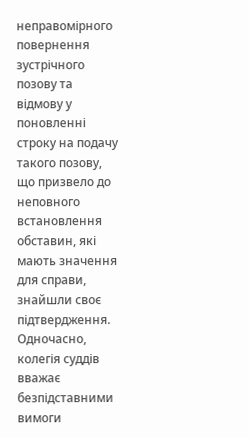неправомірного повернення зустрічного позову та відмову у поновленні строку на подачу такого позову, що призвело до неповного встановлення обставин, які мають значення для справи, знайшли своє підтвердження. Одночасно, колегія суддів вважає безпідставними вимоги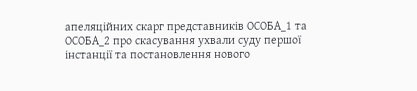апеляційних скарг представників ОСОБА_1 та ОСОБА_2 про скасування ухвали суду першої інстанції та постановлення нового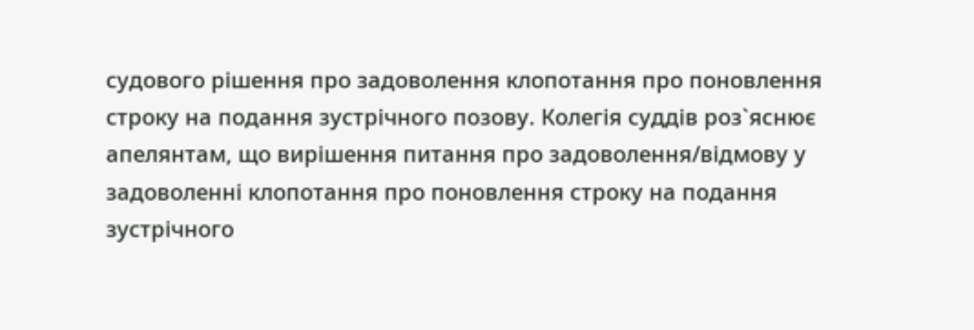судового рішення про задоволення клопотання про поновлення строку на подання зустрічного позову. Колегія суддів роз`яснює апелянтам, що вирішення питання про задоволення/відмову у задоволенні клопотання про поновлення строку на подання зустрічного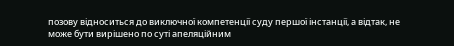позову відноситься до виключної компетенції суду першої інстанції, а відтак, не може бути вирішено по суті апеляційним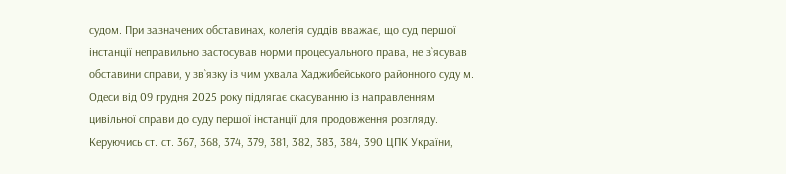судом. При зазначених обставинах, колегія суддів вважає, що суд першої інстанції неправильно застосував норми процесуального права, не з`ясував обставини справи, у зв`язку із чим ухвала Хаджибейського районного суду м. Одеси від 09 грудня 2025 року підлягає скасуванню із направленням цивільної справи до суду першої інстанції для продовження розгляду. Керуючись ст. ст. 367, 368, 374, 379, 381, 382, 383, 384, 390 ЦПК України,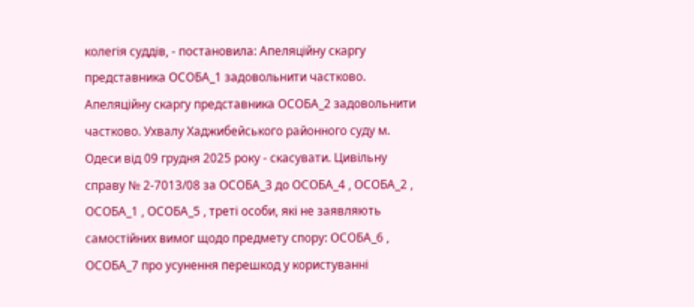колегія суддів, - постановила: Апеляційну скаргу представника ОСОБА_1 задовольнити частково. Апеляційну скаргу представника ОСОБА_2 задовольнити частково. Ухвалу Хаджибейського районного суду м. Одеси від 09 грудня 2025 року - скасувати. Цивільну справу № 2-7013/08 за ОСОБА_3 до ОСОБА_4 , ОСОБА_2 , ОСОБА_1 , ОСОБА_5 , треті особи, які не заявляють самостійних вимог щодо предмету спору: ОСОБА_6 , ОСОБА_7 про усунення перешкод у користуванні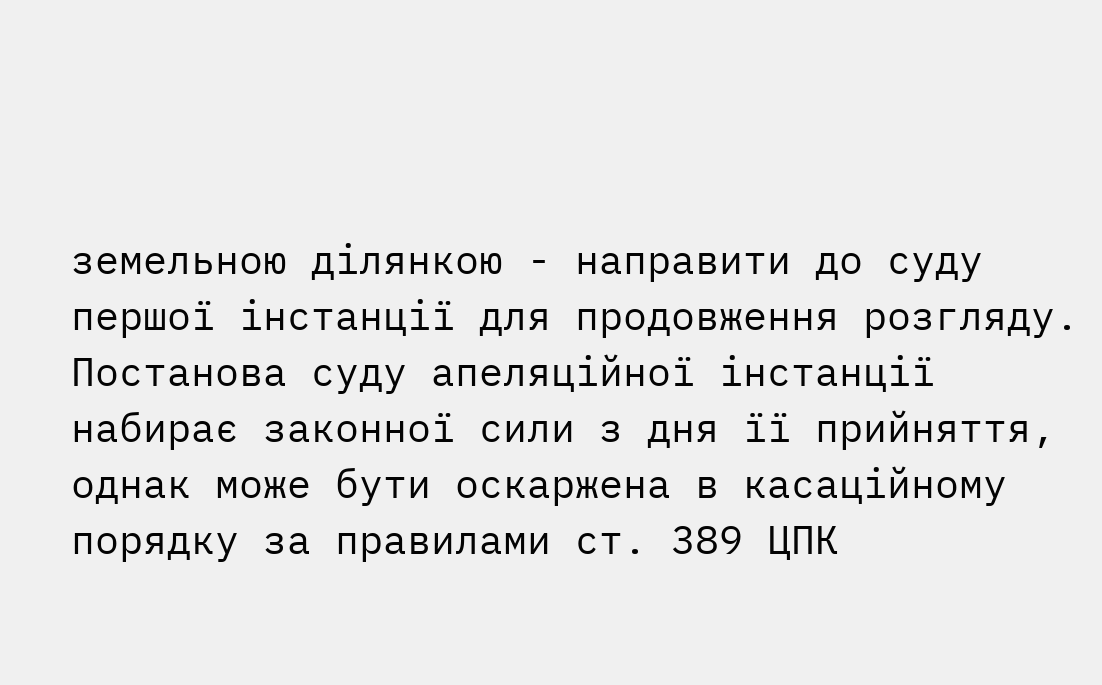земельною ділянкою - направити до суду першої інстанції для продовження розгляду. Постанова суду апеляційної інстанції набирає законної сили з дня її прийняття, однак може бути оскаржена в касаційному порядку за правилами ст. 389 ЦПК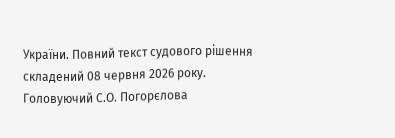України. Повний текст судового рішення складений 08 червня 2026 року. Головуючий С.О. Погорєлова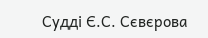Судді Є.С. Сєвєрова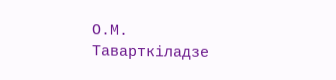О.М. Таварткіладзе